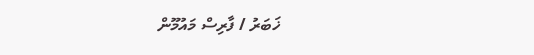ޚަބަރު / ފާރިސް މައުމޫން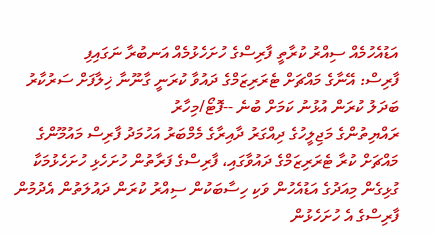އަޑުއެހުމެއް ސިއްރު ކުރާތީ ފާރިސްގެ ހުށަހެޅުމެއް އަނބުރާ ނަގައިފި
ފާރިސް: އޭނާގެ މައްޗަށް ޓެރަރިޒަމްގެ ދައުވާ ކުރަނީ ގާނޫނާ ޚިލާފަށް ސަރުކާރު ބަދަލު ކުރަން އުޅުނު ކަމަށް ބުނެ --ފޮޓޯ/މިހާރު
ރައްޔިތުންގެ މަޖިލީހުގެ ދިއްގަރު ދާއިރާގެ މެމްބަރު އަހުމަދު ފާރިސް މައުމޫންގެ މައްޗަށް ކުރާ ޓެރަރިޒަމްގެ ދައުވާގައި، ފާރިސްގެ ފަރާތުން ހުށަހެޅި ހުށަހެޅުމަކާ ގުޅިގެން މިއަދުގެ އަޑުއެހުން ވަކި ހިސާބަކުން ސިއްރު ކުރަން ދައުލަތުން އެދުމުން ފާރިސްގެ އެ ހުށަހެޅުން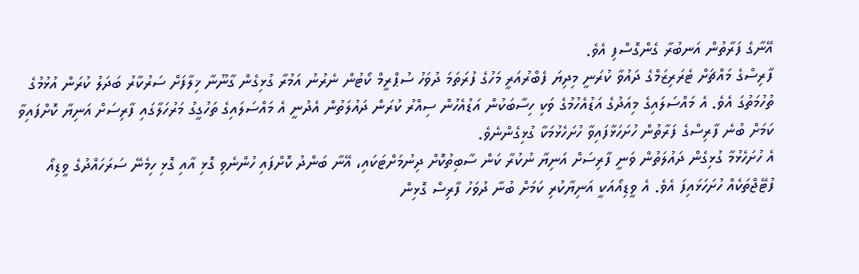އޭނާގެ ފަރާތުން އަނބުރާ ގެންގޮސްފި އެވެ.
ފާރިސްގެ މައްޗަށް ޓެރަރިޒަމްގެ ދައުވާ ކުރަނީ މިދިޔަ ފެބްރުއަރީ މަހުގެ ފުރަތަމަ ދުވަހު ސުޕްރީމް ކޯޓުން ނެރުނު އަމުރާ ގުޅިގެން ގާނޫނާ ޚިލާފަށް ސަރުކާރު ބަދަލު ކުރަން އުޅުމުގެ ތުހުމަތުގަ އެވެ. އެ މައްސަލައިގެ މިއަދުގެ އަޑުއެހުމުގެ ވަކި ހިސާބަކުން އަޑުއެހުން ސިއްރު ކުރަން ދައުލަތުން އެދުނީ އެ މައްސަލައިގެ ތަހުގީގު މަރުހަލާގައި ފާރިސަށް އަނިޔާ ކޮށްފައިވާ ކަމަށް ބުނެ ފާރިސްގެ ފަރާތުން ހުށަހަޅާފައިވާ ހުށަހެޅުމަކާ ގުޅިގެންނެވެ.
އެ ހުށަހެޅުމާ ގުޅިގެން ދައުލަތުން ވަނީ ފާރިސަށް އަނިޔާ ނުކުރާ ކަން ސާބިތުކޮށް ދިނުމަށްޓަކައި، އޭނާ ބަންދު ކޮށްފައި ހުންނެވި ގޮޅި އާއި ގޮޅި ހިމެނޭ ސަރަހައްދުގެ ވީޑިއޯ ފުޓޭޖްތަކެއް ހުށަހަޅައިފަ އެވެ. އެ ވީޑިއޯއަކީ އަނިޔާކުރި ކަމަށް ބުނާ ދުވަހު ފާރިސް ގޮޅިން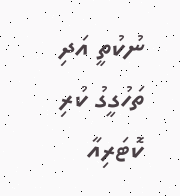ނުކުތީ އަދި ތަހުގީގު ކުރި ކޮޓަރިއާ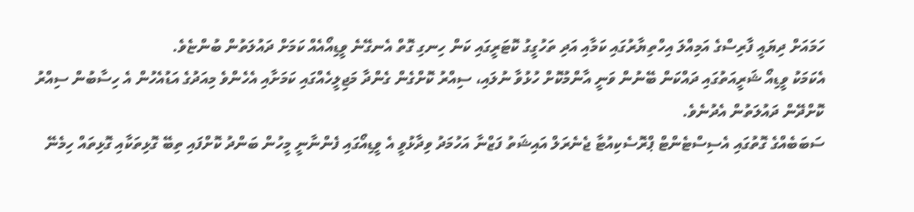ހަމައަށް ދިޔައީ ފާރިސްގެ އަމިއްލަ އިހްތިޔާރުގައި ކަމާއި އަދި ތަހުގީގު ކޮޓަރީގައި ކަން ހިނގި ގޮތް އެނގޭނެ ވީޑިއޯއެއް ކަމަށް ދައުލަތުން ބުންޏެވެ.
އެކަމަކު ވީޑިއޯ ޝަރީއަތުގައި ދައްކަން ބޭނުން ވަނީ އާންމުކޮށް ހުޅުވާ ނުލައި، ސިއްރު ކޮށްގެން ގެންދާ މަޖިލީހެއްގައި ކަމަށާއި އެހެންވެ މިއަދުގެ އަޑުއެހުން އެ ހިސާބުން ސިއްރު ކޮށްދޭން ދައުލަތުން އެދުނެވެ.
ސަބަބެއްގެ ގޮތުގައި އެސިސްޓެންޓް ޕްރޮސެކިއުޓާ ޖެނެރަލް އައިޝަތު ފަޒްނާ އަހުމަދު ވިދާޅުވީ އެ ވީޑިއޯގައި ފެންނާނީ މީހުން ބަންދު ކޮށްފައި ތިބޭ ގޮޅިތަކާއި ގޮޅިތައް ހިމެނޭ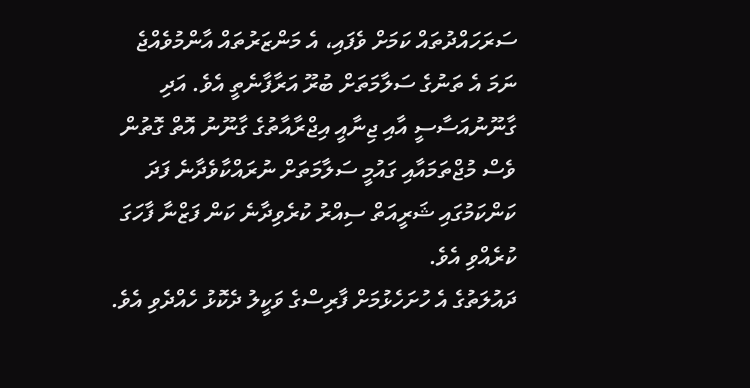ސަރަހައްދުތައް ކަމަށް ވެފައި، އެ މަންޒަރުތައް އާންމުވެއްޖެ ނަމަ އެ ތަނުގެ ސަލާމަތަށް ބުރޫ އަރާފާނެތީ އެވެ. އަދި ގާނޫނުއަސާސީ އާއި ޖިނާއީ އިޖްރާއާތުގެ ގާނޫނު އޮތް ގޮތުން ވެސް މުޖްތަމައާއި ގައުމީ ސަލާމަތަށް ނުރައްކާވެދާނެ ފަދަ ކަންކަމުގައި ޝަރީއަތް ސިއްރު ކުރެވިދާނެ ކަން ފަޒްނާ ފާހަގަ ކުރެއްވި އެވެ.
ދައުލަތުގެ އެ ހުށަހެޅުމަށް ފާރިސްގެ ވަކީލު ދެކޮޅު ހެއްދެވި އެވެ.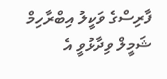ފާރިސްގެ ވަކީލު އިބްރާހިމް ޝަމީލް ވިދާޅުވީ އެ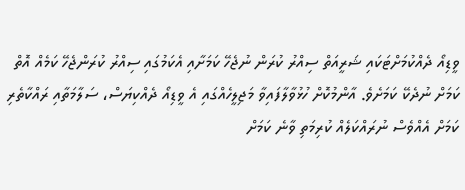ވީޑިއޯ ދެއްކުމަށްޓަކައި ޝަރީއަތް ސިއްރު ކުރަން ނުޖެހޭ ކަމަށާއި އެކަމުގައި ސިއްރު ކުރަންޖެހޭ ކަމެއް އޮތް ކަމަށް ނުދެކޭ ކަމަށެވެ. އާންމުކޮށް ހުޅުވާލާފައިވާ މަޖިލީހެއްގައި އެ ވީޑިއޯ ދެއްކިޔަސް، ސަލާމަތާއި ރައްކާތެރި ކަމަށް އެއްވެސް ނުރައްކަލެއް ކުރިމަތި ވާނެ ކަމަށް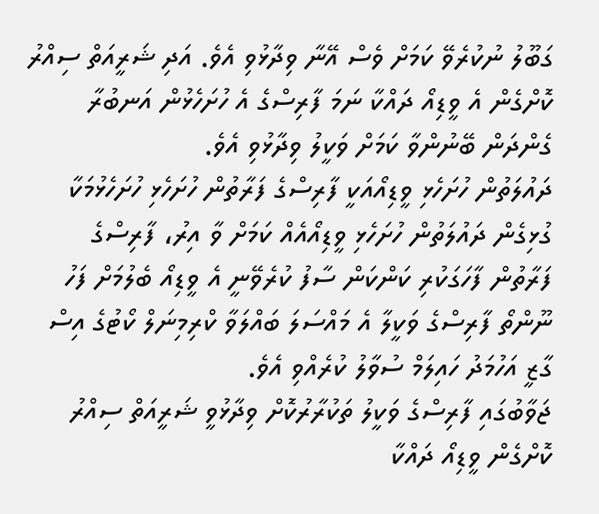ގަބޫލު ނުކުރެވޭ ކަމަށް ވެސް އޭނާ ވިދާޅުވި އެވެ. އަދި ޝަރީއަތް ސިއްރު ކޮށްގެން އެ ވީޑިއޯ ދައްކާ ނަމަ ފާރިސްގެ އެ ހުށަހެޅުން އަނބުރާ ގެންދަން ބޭނުންވާ ކަމަށް ވަކީލު ވިދާޅުވި އެވެ.
ދައުލަތުން ހުށަހެޅި ވީޑިއޯއަކީ ފާރިސްގެ ފަރާތުން ހުށަހެޅި ހުށަހެޅުމަކާ ގުޅިގެން ދައުލަތުން ހުށަހެޅި ވީޑިއޯއެއް ކަމަށް ވާ އިރު، ފާރިސްގެ ފަރާތުން ފާހަގަކުރި ކަންކަން ސާފު ކުރެވޭނީ އެ ވީޑިއޯ ބެލުމަށް ފަހު ނޫންތޯ ފާރިސްގެ ވަކީލާ އެ މައްސަލަ ބައްލަވާ ކްރިމިނަލް ކޯޓުގެ އިސް ގާޒީ އަހުމަދު ހައިލަމް ސުވާލު ކުރެއްވި އެވެ.
ޖަވާބުގައި ފާރިސްގެ ވަކީލު ތަކުރާރުކޮށް ވިދާޅުވީ ޝަރީއަތް ސިއްރު ކޮށްގެން ވީޑިއޯ ދައްކާ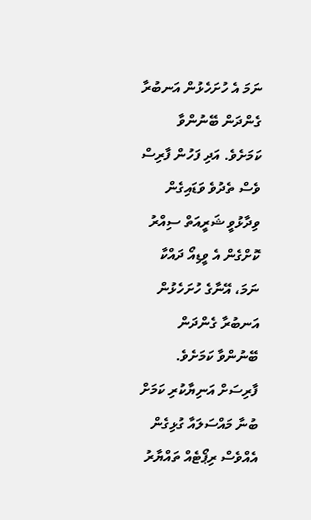ނަމަ އެ ހުށަހެޅުން އަނބުރާ ގެންދަން ބޭނުންވާ ކަމަށެވެ. އަދި ފަހުން ފާރިސް ވެސް ތެދުވެ ވަޑައިގެން ވިދާޅުވީ ޝަރީއަތް ސިއްރު ކޮށްގެން އެ ވީޑިއޯ ދައްކާ ނަމަ، އޭނާގެ ހުށަހެޅުން އަނބުރާ ގެންދަން ބޭނުންވާ ކަމަށެވެ.
ފާރިސަށް އަނިޔާކުރި ކަމަށް ބުނާ މައްސަލައާ ގުޅިގެން އެއްވެސް ރިޕޯޓެއް ތައްޔާރު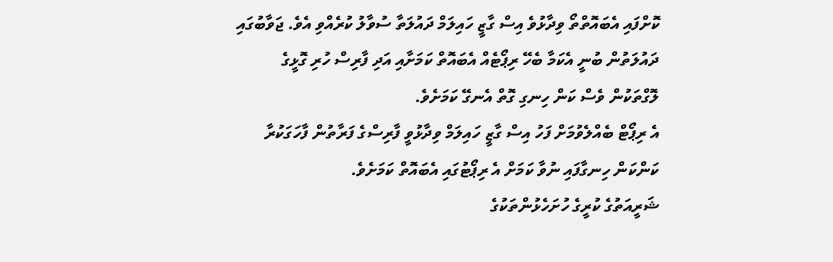ކޮށްފައި އެބައޮތްތޯ ވިދާޅުވެ އިސް ގާޒީ ހައިލަމް ދައުލަތާ ސުވާލު ކުރެއްވި އެވެ. ޖަވާބުގައި ދައުލަތުން ބުނީ އެކަމާ ބެހޭ ރިޕޯޓެއް އެބައޮތް ކަމަށާއި އަދި ފާރިސް ހުރި ގޮޅީގެ ލޮގްތަކުން ވެސް ކަން ހިނގި ގޮތް އެނގޭ ކަމަށެވެ.
އެ ރިޕޯޓް ބެއްލެވުމަށް ފަހު އިސް ގާޒީ ހައިލަމް ވިދާޅުވީ ފާރިސްގެ ފަރާތުން ފާހަގަކުރާ ކަންކަން ހިނގާފައި ނުވާ ކަމަށް އެ ރިޕޯޓުގައި އެބައޮތް ކަމަށެވެ.
ޝަރީއަތުގެ ކުރީގެ ހުށަހެޅުންތަކުގެ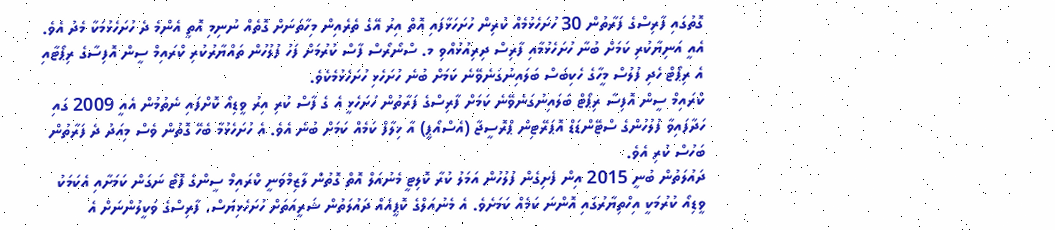ގޮތުގައި ފާރިސްގެ ފަރާތުން 30 ހުށަހެޅުމެއް ކުރިން ހުށަހަޅާފައި އޮތް އިރު އޭގެ ތެރެއިން މިހާތަނަށް ގޮތެއް ނުނިމި އޮތީ އެންމެ ދެ ހުށަހެޅުމަކާ މެދު އެވެ. އެއީ އަނިޔާކުރި ކަމަށް ބުނާ ހުށަހެޅުމާއި ފާރިސް ދިރިއުޅުއްވި މ. ސްނޯރޯސް ފާސް ކުރުމަށް ފަހު ފުލުހުން ތައްޔާރުކުރި ކްރައިމް ސީން އޮފިސާގެ ރިޕޯޓާއި އެ ރިޕޯޓް ހެދި ފުލުސް މީހާގެ ހެކިބަސް ބަލައިނުގަނެވޭނެ ކަމަށް ބުނެ ހުށަހެޅި ހުށަހެޅުމެކެވެ.
ކްރައިމް ސީން އޮފިސާ ރިޕޯޓް ބަލައިނުގަނެވޭނެ ކަމަށް ފާރިސްގެ ފަރާތުން ހުށަހެޅީ އެ ގެ ފާސް ކުރި އިރު ވީޑިއޯ ކޮށްފައި ނެތުމުން އެއީ 2009 ގައި ހަދާފައިވާ ފުލުހުންގެ ސްޓޭންޑަޑް އޮޕަރޭޓިން ޕްރޮސީޖާ (އެސްއޯޕީ) އާ ޚިލާފް ކަމެއް ކަމަށް ބުނެ އެވެ. އެ ހުށަހެޅުމާ ބެހޭ ގޮތުން ވެސް މިއަދު ދެ ފަރާތުން ބަހުސް ކުރި އެވެ.
ދައުލަތުން ބުނީ 2015 އިން ފެށިގެން ފުލުހުން އަމަލު ކުރާ ކޮލިޓީ މެނުއަލް އޮތް ގޮތުން ލާޒިމްވަނީ ކްރައިމް ސީންގެ ފޮޓޯ ނަގަން ކަމަށާއި އެކަމަކު ވީޑިއޯ ކުރުމަކީ އިހްތިޔާރުގައި އޮންނަ ކަމެއް ކަމަށެވެ. އެ މެނުއަލްގެ ކޮޕީއެއް ދައުލަތުން ޝަރީއަތަށް ހުށަހެޅިޔަސް، ފާރިސްގެ ވަކީލުންނަށް އެ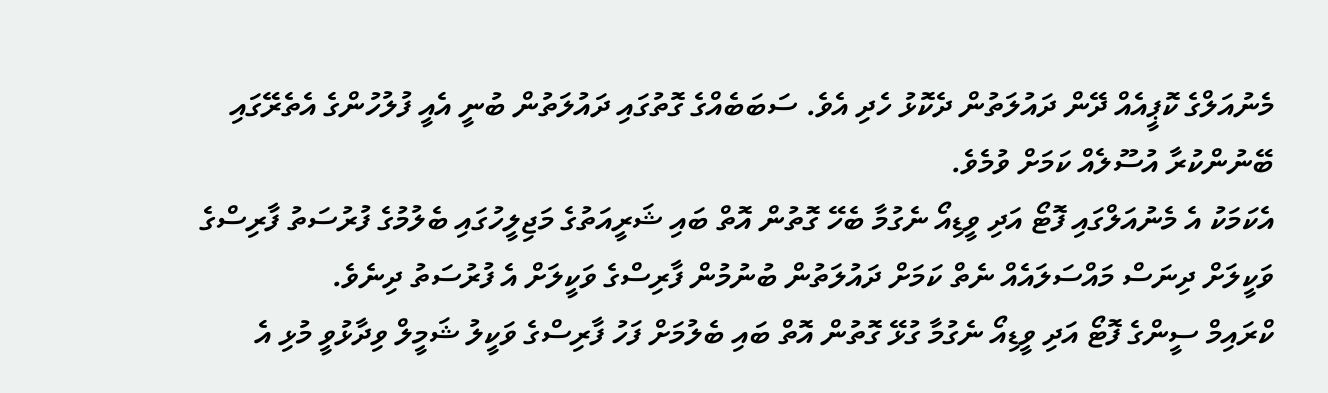މެނުއަލްގެ ކޮޕީއެއް ދޭން ދައުލަތުން ދެކޮޅު ހެދި އެވެ. ސަބަބެއްގެ ގޮތުގައި ދައުލަތުން ބުނީ އެއީ ފުލުހުންގެ އެތެރޭގައި ބޭނުންކުރާ އުސޫލެއް ކަމަށް ވުމެވެ.
އެކަމަކު އެ މެނުއަލްގައި ފޮޓޯ އަދި ވީޑިއޯ ނެގުމާ ބެހޭ ގޮތުން އޮތް ބައި ޝަރީއަތުގެ މަޖިލީހުގައި ބެލުމުގެ ފުރުސަތު ފާރިސްގެ ވަކީލަށް ދިނަސް މައްސަލައެއް ނެތް ކަމަށް ދައުލަތުން ބުނުމުން ފާރިސްގެ ވަކީލަށް އެ ފުރުސަތު ދިނެވެ.
ކްރައިމް ސީންގެ ފޮޓޯ އަދި ވީޑިއޯ ނެގުމާ ގުޅޭ ގޮތުން އޮތް ބައި ބެލުމަށް ފަހު ފާރިސްގެ ވަކީލު ޝަމީލް ވިދާޅުވީ މުޅި އެ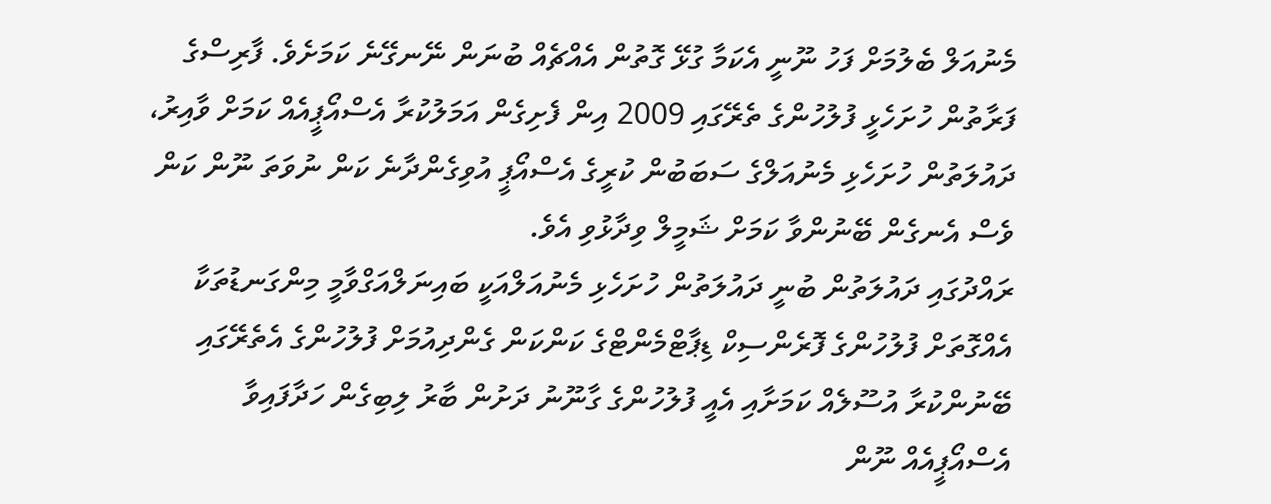މެނުއަލް ބެލުމަށް ފަހު ނޫނީ އެކަމާ ގުޅޭ ގޮތުން އެއްޗެއް ބުނަން ނޭނގޭނެ ކަމަށެވެ. ފާރިސްގެ ފަރާތުން ހުށަހެޅީ ފުލުހުންގެ ތެރޭގައި 2009 އިން ފެށިގެން އަމަލުކުރާ އެސްއޯޕީއެއް ކަމަށް ވާއިރު، ދައުލަތުން ހުށަހެޅި މެނުއަލްގެ ސަބަބުން ކުރީގެ އެސްއޯޕީ އުވިގެންދާނެ ކަން ނުވަތަ ނޫން ކަން ވެސް އެނގެން ބޭނުންވާ ކަމަށް ޝަމީލް ވިދާޅުވި އެވެ.
ރައްދުގައި ދައުލަތުން ބުނީ ދައުލަތުން ހުށަހެޅި މެނުއަލްއަކީ ބައިނަލްއަގްވާމީ މިންގަނޑުތަކާ އެއްގޮތަށް ފުލުހުންގެ ފޮރެންސިކް ޑިޕާޓްމެންޓްގެ ކަންކަން ގެންދިއުމަށް ފުލުހުންގެ އެތެރޭގައި ބޭނުންކުރާ އުސޫލެއް ކަމަށާއި އެއީ ފުލުހުންގެ ގާނޫނު ދަށުން ބާރު ލިބިގެން ހަދާފައިވާ އެސްއޯޕީއެއް ނޫން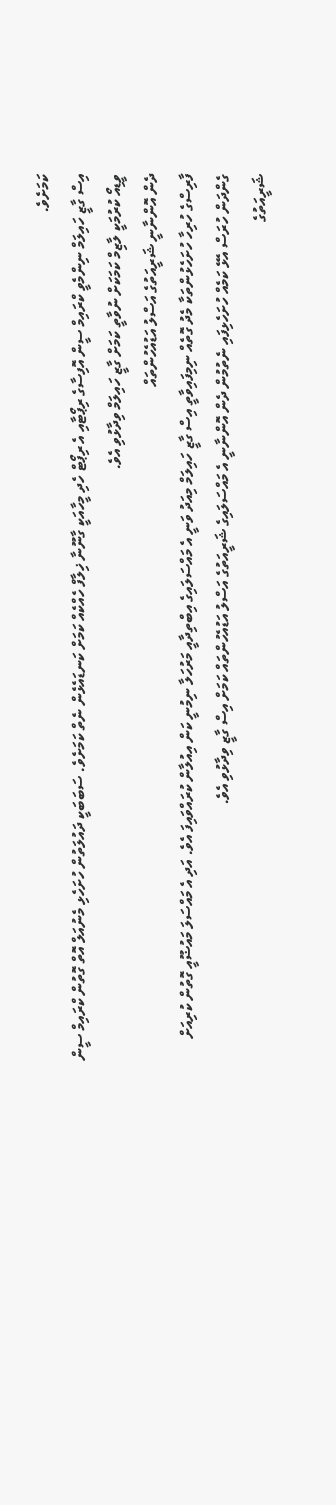ކަމަށެވެ.
އިސް ގާޒީ ހައިލަމް ނިންމެވީ ކްރައިމް ސީން އޮފިސާގެ ރިޕޯޓާއި އެ ރިޕޯޓް ހެދި މީހާއަކީ ގާނޫނާ ޚިލާފް ހެއްކެއް ކަމަށް ކަނޑައެޅެން ނެތް ކަމަށެވެ. ސަބަބަކީ ދައުލަތުން ހުށަހެޅި މެނުއަލް އޮތް ގޮތުން ކްރައިމް ސީން ވީޑިއޯ ކުރުމަކީ ލާޒިމް ކަމަކަށް ނުވާތީ ކަމަށް ގާޒީ ހައިލަމް ވިދާޅުވި އެވެ.
ދެން އޮންނާނީ ޝަރީއަތުގެ އަސްލު އަޑުއެހުންތައް
ފާރިސްގެ ހުރިހާ ހުށަހެޅުންތަކާ މެދު ގޮތެއް ނިމިފައިވާތީ އިސް ގާޒީ ހައިލަމް މިއަދު ވަނީ އެ މައްސަލައިގެ އިބްތިދާއީ މަރުހަލާ ނިމުނީ ކަން އިއުލާން ކުރައްވައިފަ އެވެ. އަދި އެ މައްސަލަ މައުޟޫއީ ގޮތުން ކުރިއަށް ގެންދަން ހުރަސް އެޅޭ ކަމެއް ހުށަހެޅިފައި ނެތުމުން ދެން އޮންނާނީ އެ މައްސަލައިގެ ޝަރީއަތުގެ އަސްލު އަޑުއެހުންތައް ކަމަށް އިސް ގާޒީ ވިދާޅުވި އެވެ.
ޝަރީއަތުގެ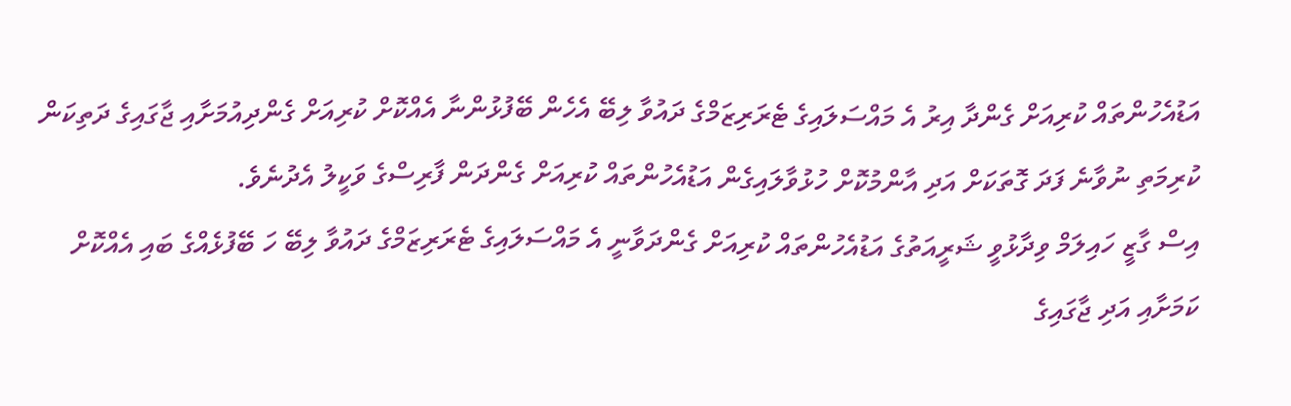އަޑުއެހުންތައް ކުރިއަށް ގެންދާ އިރު އެ މައްސަލައިގެ ޓެރަރިޒަމްގެ ދައުވާ ލިބޭ އެހެން ބޭފުޅުންނާ އެއްކޮށް ކުރިއަށް ގެންދިއުމަށާއި ޖާގައިގެ ދަތިކަން ކުރިމަތި ނުވާނެ ފަދަ ގޮތަކަށް އަދި އާންމުކޮށް ހުޅުވާލައިގެން އަޑުއެހުންތައް ކުރިއަށް ގެންދަން ފާރިސްގެ ވަކީލު އެދުނެވެ.
އިސް ގާޒީ ހައިލަމް ވިދާޅުވީ ޝަރީއަތުގެ އަޑުއެހުންތައް ކުރިއަށް ގެންދަވާނީ އެ މައްސަލައިގެ ޓެރަރިޒަމްގެ ދައުވާ ލިބޭ ހަ ބޭފުޅެއްގެ ބައި އެއްކޮށް ކަމަށާއި އަދި ޖާގައިގެ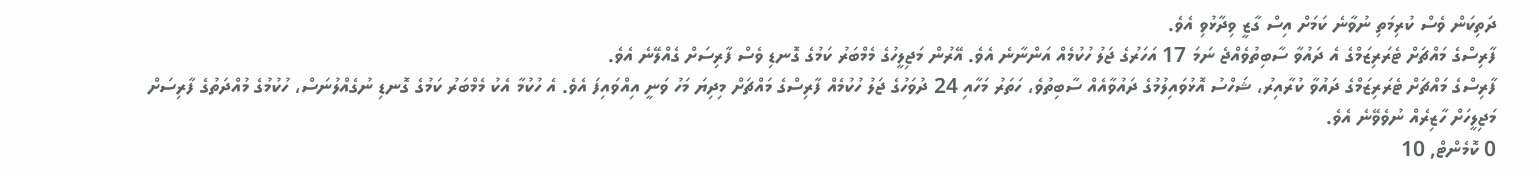ދަތިކަން ވެސް ކުރިމަތި ނުވާނެ ކަމަށް އިސް ގާޒީ ވިދާޅުވި އެވެ.
ފާރިސްގެ މައްޗަށް ޓެރަރިޒަމްގެ އެ ދައުވާ ސާބިތުވެއްޖެ ނަމަ 17 އަހަރުގެ ޖަލު ހުކުމެއް އަންނާނެ އެވެ. އޭރުން މަޖިލީހުގެ މެމްބަރު ކަމުގެ ގޮނޑި ވެސް ފާރިސަށް ގެއްލޭނެ އެވެ.
ފާރިސްގެ މައްޗަށް ޓެރަރިޒަމްގެ ދައުވާ ކުރާއިރު، ޝަހްސު އޮޅުވައިލުމުގެ ދައުވާއެއް ސާބިތުވެ، ހަތަރު މަހާއި 24 ދުވަހުގެ ޖަލު ހުކުމެއް ފާރިސްގެ މައްޗަށް މިދިޔަ މަހު ވަނީ އިއްވައިފަ އެވެ. އެ ހުކުމާ އެކު މެމްބަރު ކަމުގެ ގޮނޑި ނުގެއްލުނަސް، ހުކުމުގެ މުއްދަތުގެ ފާރިސަށް މަޖިލީހަށް ހާޒިރެއް ނުވެވޭނެ އެވެ.
0 ކޮމެންޓް, 10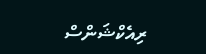ރިއެކްޝަންސް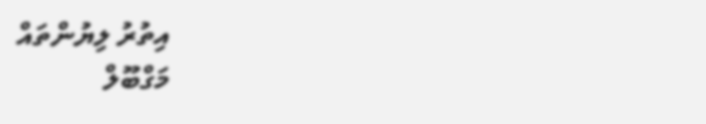އިތުރު ލިޔުންތައް
މަގްބޫލް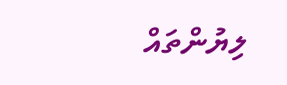ލިޔުންތައް